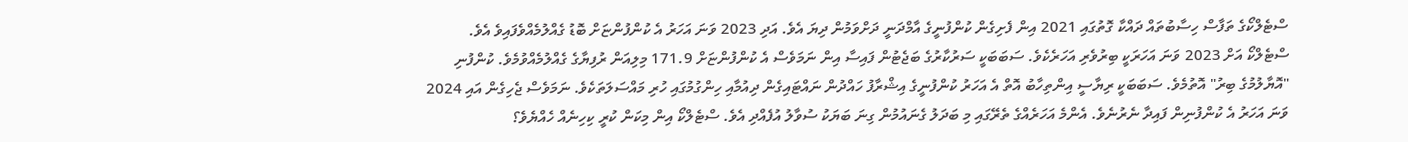ސްޓެލްކޯގެ ތަފާސް ހިސާބުތައް ދައްކާ ގޮތުގައި 2021 އިން ފެށިގެން ކުންފުނީގެ އާމްދަނީ ދަށްވަމުން ދިޔަ އެވެ. އަދި 2023 ވަނަ އަހަރު އެ ކުންފުންޏަށް ބޮޑު ގެއްލުމެއްވެފައިވެ އެވެ.
ސްޓެލްކޯ އަށް 2023 ވަނަ އަހަރަކީ ބިރުވެރި އަހަރެކެވެ. ސަބަބަކީ ސަރުކާރުގެ ބަޖެޓުން ފައިސާ އިން ނަމަވެސް އެ ކުންފުންޏަށް 171.9 މިލިއަން ރުފިޔާގެ ގެއްލުމެއްވުމެވެ. ކުންފުނި "އޮޔާލުމުގެ ބިރު" އޮތުމެވެ. ސަބަބަކީ ރިޔާސީ އިންތިހާބު އޮތް އެ އަހަރު ކުންފުނީގެ އިޝްރާފު ހައްދުން ނައްޓައިގެން ދިއުމާއި ހިންގުމުގައި ހުރި މައްސަލަތަކެވެ. ނަމަވެސް ޖެހިގެން އައި 2024 ވަނަ އަހަރު އެ ކުންފުނިން ފައިދާ ނެރުނެވެ. އެންމެ އަހަރެއްގެ ތެރޭގައި މި ބަދަލު ގެނައުމުން ގިނަ ބަޔަކު ސުވާލު އުފެއްދި އެވެ. ސްޓެލްކޯ އިން މިކަން ކުރީ ކިހިނެއް ހެއްޔެވެ؟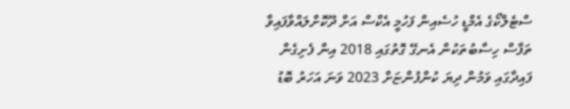ސްޓެލްކޯގެ އެމްޑީ ހުސެއިން ފަހުމީ އެކްސް އަށް ދޫކޮށްލައްވާފައިވާ ތަފާސް ހިސާބުތަކުން އެނގޭ ގޮތުގައި 2018 އިން ފެށިގެން ފައިދާގައި ވަމުން ދިޔަ ކުންފުންޏަށް 2023 ވަނަ އަހަރު ބޮޑު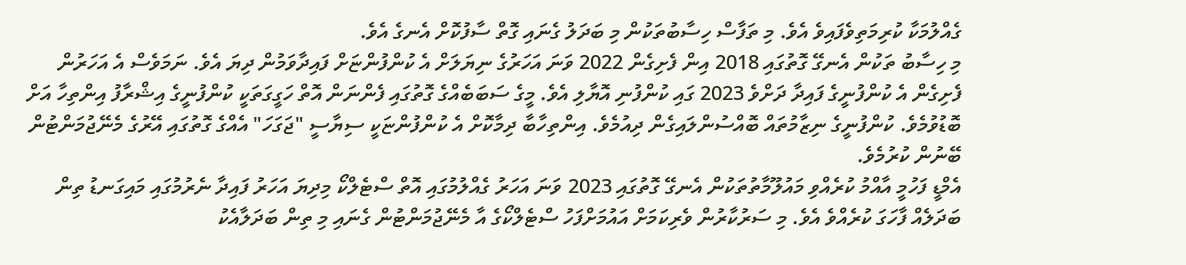ގެއްލުމަކާ ކުރިމަތިވެފައިވެ އެވެ. މި ތަފާސް ހިސާބުތަކުން މި ބަދަލު ގެނައި ގޮތް ސާފުކޮށް އެނގެ އެވެ.
މި ހިސާބު ތަކުން އެނގޭ ގޮތުގައި 2018 އިން ފެށިގެން 2022 ވަނަ އަހަރުގެ ނިޔަލަށް އެ ކުންފުންޏަށް ފައިދާވަމުން ދިޔަ އެވެ. ނަމަވެސް އެ އަހަރުން ފެށިގެން އެ ކުންފުނީގެ ފައިދާ ދަށްވެ 2023 ގައި ކުންފުނި އޮޔާލި އެވެ. މީގެ ސަބަބެއްގެ ގޮތުގައި ފެންނަން އޮތް ހަގީގަތަކީ ކުންފުނީގެ އިޝްރާފު އިންތިހާ އަށް ބޮޑުވުމެވެ. ކުންފުނީގެ ނިޒާމުތައް ބޮއްސުންލައިގެން ދިއުމެވެ. އިންތިހާބާ ދިމާކޮށް އެ ކުންފުންޏަކީ ސިޔާސީ "ޖަގަހަ" އެއްގެ ގޮތުގައި އޭރުގެ މެނޭޖުމަންޓުން ބޭނުން ކުރުމެވެ.
އެމްޑީ ފަހުމީ އާއްމު ކުރެއްވި މައުލޫމާތުތަކުން އެނގޭ ގޮތުގައި 2023 ވަނަ އަހަރު ގެއްލުމުގައި އޮތް ސްޓެލްކޯ މިދިޔަ އަހަރު ފައިދާ ނެރުމުގައި މައިގަނޑު ތިން ބަދަލެއް ފާހަގަ ކުރެއްވެ އެވެ. މި ސަރުކާރުން ވެރިކަމަށް އައުމަށްފަހު ސްޓެލްކޯގެ އާ މެނޭޖުމަންޓުން ގެނައި މި ތިން ބަދަލާއެކު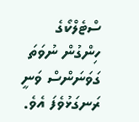ސްޓެލްކޯގެ ހިންގުން ނުވަތަ ގަވަނަންސް ވަނީ ރަނގަޅުވެފަ އެވެ.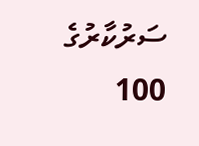ސަރުކާރުގެ 100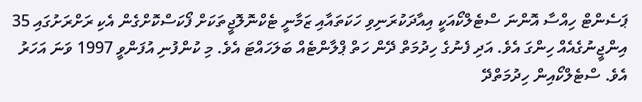ޕަސެންޓް ހިއްސާ އޮންނަ ސްޓެލްކޯއަކީ އިއާދަކުރަނިވި ހަކަތައާއި ޒަމާނީ ޓެކްނޮލޮޖީތަކަށް ފޯކަސްކޮށްގެން އެކި ރަށްރަށުގައި 35 އިންޖީނުގެއެއް ހިންގަ އެވެ. އަދި ފެނުގެ ހިދުމަތް ދޭން ހަތް ޕްލާންޓެއް ބަލަހައްޓަ އެވެ. މި ކުންފުނި އުފަންވީ 1997 ވަނަ އަހަރު އެވެ. ސްޓެލްކޯއިން ހިދުމަތްދޭ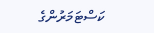ކަސްޓަމަރުންގެ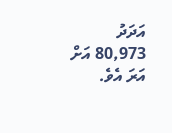އަދަދު 80,973 އަށް އަރަ އެވެ.